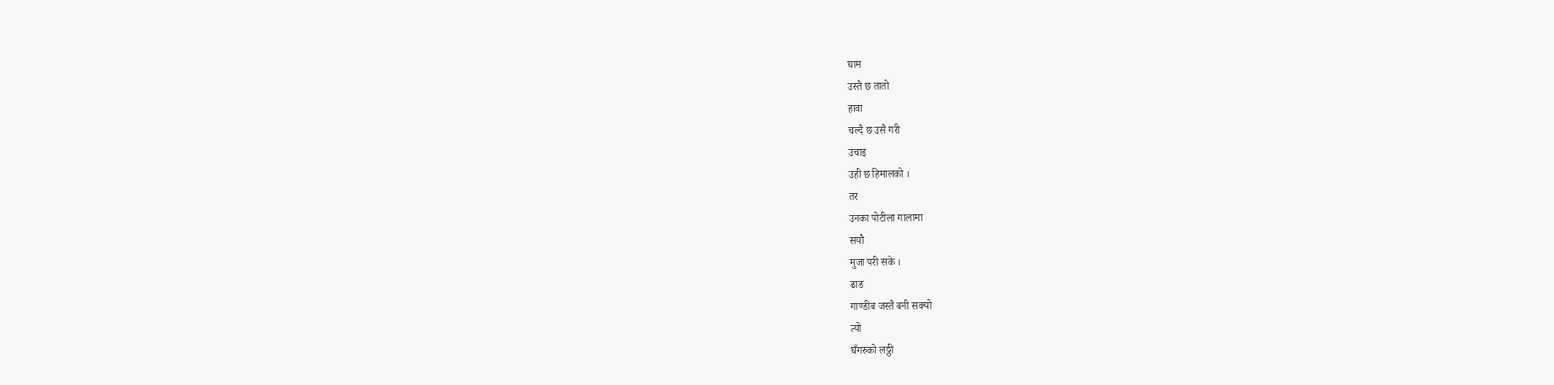घाम
उस्तै छ तातो
हावा
चल्दै छ उसै गरी
उचाइ
उही छ हिमालको ।
तर
उनका पोटीला गालामा
सयौ
मुजा परी सके ।
ढाड
गाण्डीब जस्तै बनी सक्यो
त्यो
घँगरुको लठ्ठी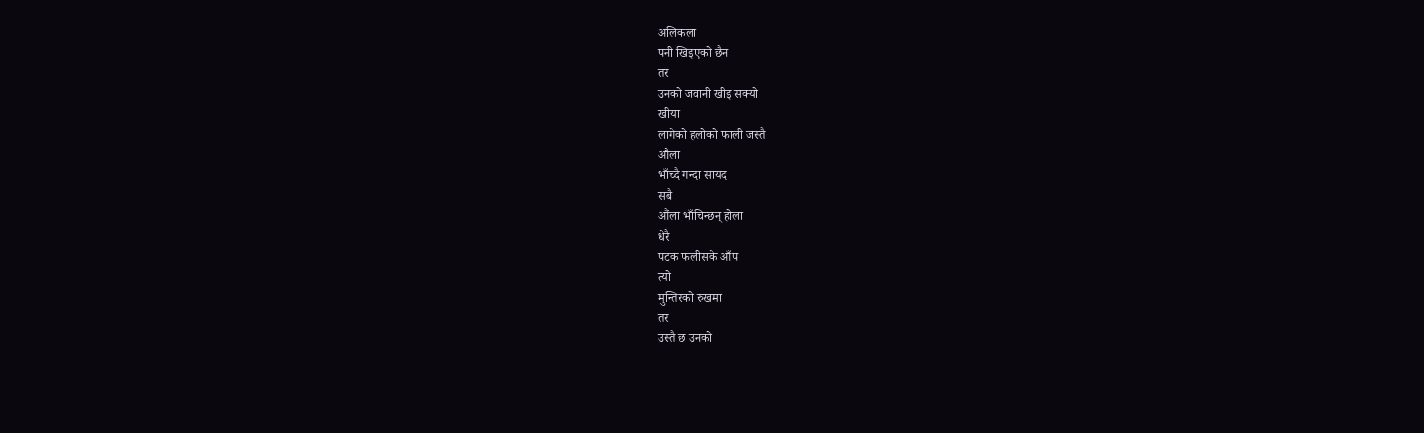अलिकला
पनी खिइएको छैन
तर
उनको जवानी खीइ सक्यो
खीया
लागेको हलोको फाली जस्तै
औला
भाँच्दै गन्दा सायद
सबै
औंला भाँचिन्छन् होला
धेरै
पटक फलीसके आँप
त्यो
मुन्तिरको रुखमा
तर
उस्तै छ उनको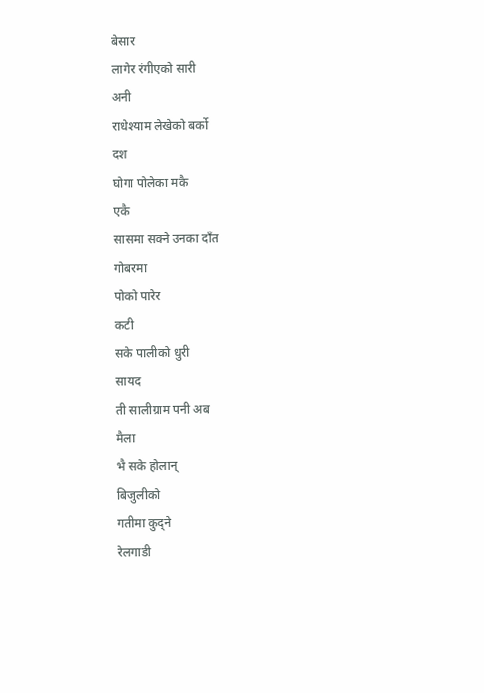बेसार
लागेर रंगीएको सारी
अनी
राधेश्याम लेखेको बर्को
दश
घोगा पोलेका मकै
एकै
सासमा सक्ने उनका दाँत
गोबरमा
पोको पारेर
कटी
सके पालीको धुरी
सायद
ती सालीग्राम पनी अब
मैला
भै सके होलान्
बिजुलीको
गतीमा कुद्ने
रेलगाडी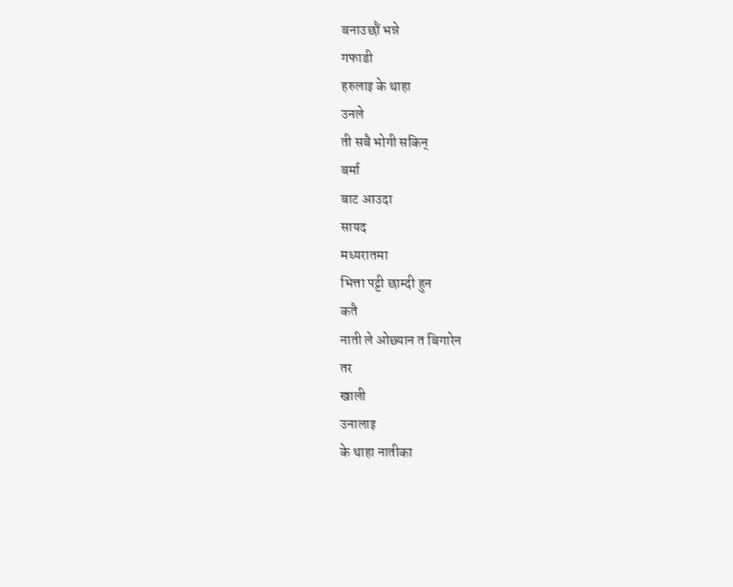बनाउछौं भन्ने
गफाडी
हरुलाइ के थाहा
उनले
ती सबै भोगी सकिन्
बर्मा
बाट आउदा
सायद
मध्यरातमा
भित्ता पट्टी छाम्दी हुन
कतै
नाती ले ओछ्यान त बिगारेन
तर
खाली
उनालाइ
के थाहा नातीका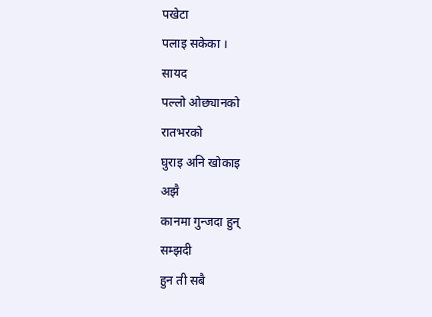पखेटा
पलाइ सकेका ।
सायद
पल्लो ओछ्यानको
रातभरको
घुराइ अनि खोकाइ
अझै
कानमा गुन्जदा हुन्
सम्झदी
हुन ती सबै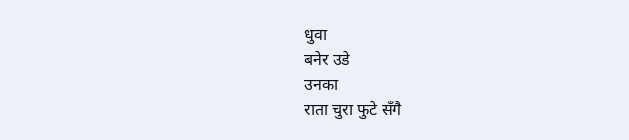धुवा
बनेर उडे
उनका
राता चुरा फुटे सँगै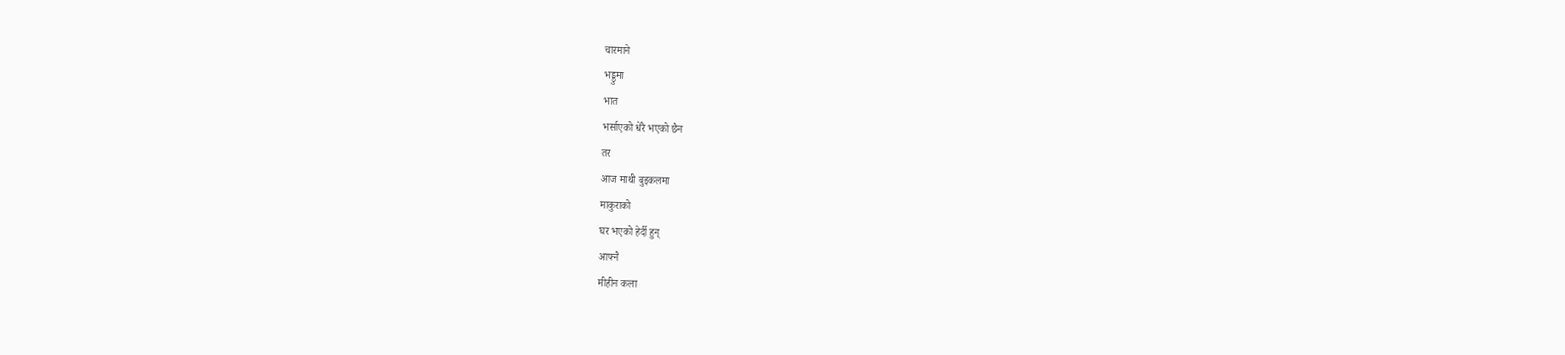चारमाने
भड्डुमा
भात
भर्साएको धेरै भएको छैन
तर
आज माथी बुइकलमा
माकुराको
घर भएको हेर्दी हुन्
आफ्नै
मीहीन कला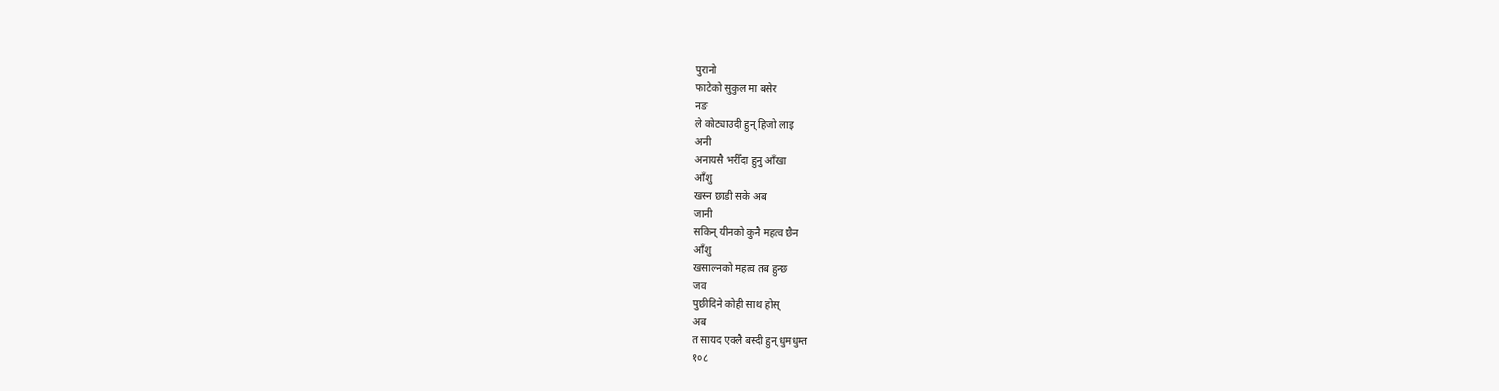पुरानो
फाटेको सुकुल मा बसेर
नङ
ले कोट्याउदी हुन् हिजो लाइ
अनी
अनायसै भरीँदा हुनु आँखा
आँशु
खस्न छाडी सके अब
जानी
सकिन् यीनको कुनै महत्व छैन
आँशु
खसाल्नको महत्व तब हुन्छ
जव
पुछीदिने कोही साथ होस्
अब
त सायद एक्लै बस्दी हुन् धुमधुम्त
१०८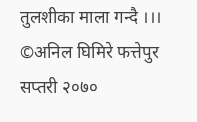तुलशीका माला गन्दै ।।। ©अनिल घिमिरे फत्तेपुर
सप्तरी २०७०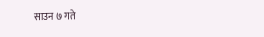साउन ७ गते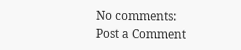No comments:
Post a Comment